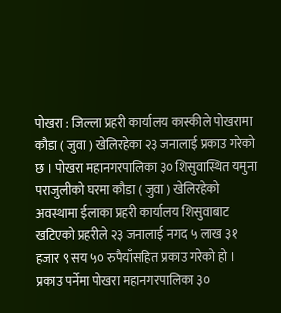पोखरा : जिल्ला प्रहरी कार्यालय कास्कीले पोखरामा कौडा ( जुवा ) खेलिरहेका २३ जनालाई प्रकाउ गरेको छ । पोखरा महानगरपालिका ३० शिसुवास्थित यमुना पराजुलीको घरमा कौडा ( जुवा ) खेलिरहेको अवस्थामा ईलाका प्रहरी कार्यालय शिसुवाबाट खटिएको प्रहरीले २३ जनालाई नगद ५ लाख ३१ हजार ९ सय ५० रुपैयाँसहित प्रकाउ गरेको हो । प्रकाउ पर्नेमा पोखरा महानगरपालिका ३०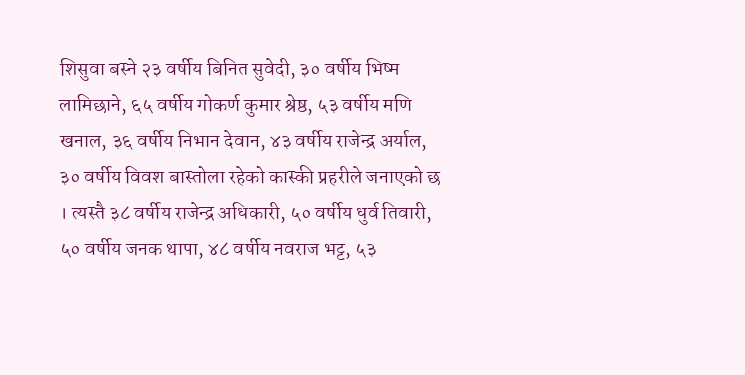शिसुवा बस्ने २३ वर्षीय बिनित सुवेदी, ३० वर्षीय भिष्म लामिछाने, ६५ वर्षीय गोकर्ण कुमार श्रेष्ठ, ५३ वर्षीय मणि खनाल, ३६ वर्षीय निभान देवान, ४३ वर्षीय राजेन्द्र अर्याल, ३० वर्षीय विवश बास्तोला रहेको कास्की प्रहरीले जनाएको छ । त्यस्तै ३८ वर्षीय राजेन्द्र अधिकारी, ५० वर्षीय धुर्व तिवारी, ५० वर्षीय जनक थापा, ४८ वर्षीय नवराज भट्ट, ५३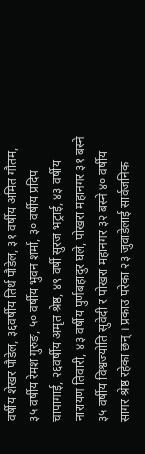वर्षीय शेखर पौडेल, ३६वर्षीय तिर्थ पौडेल, ३१ वर्षीय अमित गौतम, ३५ वर्षीय रेमश गुरुङ, ५० वर्षीय भुवन शर्मा, ३० वर्षीय प्रदिप चापागाई, २६वर्षीय अमृत श्रेष्ठ, ४९ वर्षी सुरज भट्राई, ४३ वर्षीय नारायण तिवारी, ४३ वर्षीय पुर्णबहादुर घले, पोखरा महानगर ३१ बस्ने ३५ वर्षीय विश्वज्योति सुवेदी र पोखरा महानगर ३२ बस्ने ४० वर्षीय सागर श्रेष्ठ रहेका छन् । प्रकाउ परेका २३ जुवाडेलाई सार्वजनिक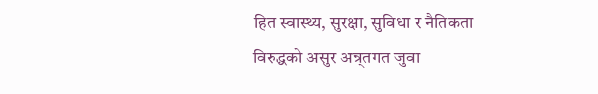हित स्वास्थ्य, सुरक्षा, सुविधा र नैतिकता विरुद्धको असुर अन्र्तगत जुवा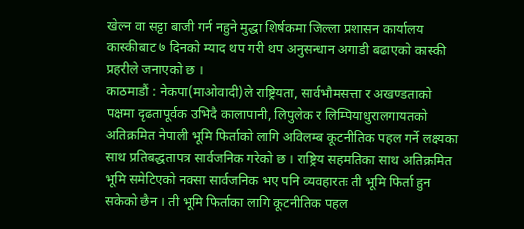खेल्न वा सट्टा बाजी गर्न नहुने मुद्धा शिर्षकमा जिल्ला प्रशासन कार्यालय कास्कीबाट ७ दिनको म्याद थप गरी थप अनुसन्धान अगाडी बढाएको कास्की प्रहरीले जनाएको छ ।
काठमाडौं : नेकपा(माओवादी)ले राष्ट्रियता, सार्वभौमसत्ता र अखण्डताको पक्षमा दृढतापूर्वक उभिदै कालापानी, लिपुलेक र लिम्पियाधुरालगायतको अतिक्रमित नेपाली भूमि फिर्ताको लागि अविलम्ब कूटनीतिक पहल गर्ने लक्ष्यका साथ प्रतिबद्धतापत्र सार्वजनिक गरेको छ । राष्ट्रिय सहमतिका साथ अतिक्रमित भूमि समेटिएको नक्सा सार्वजनिक भए पनि व्यवहारतः ती भूमि फिर्ता हुन सकेको छैन । ती भूमि फिर्ताका लागि कूटनीतिक पहल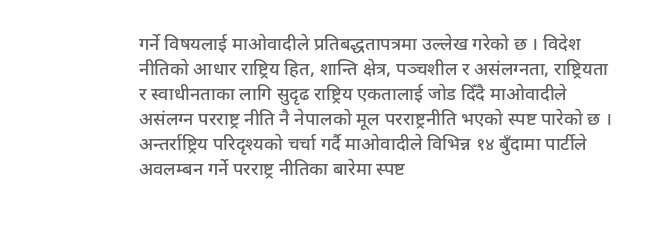गर्ने विषयलाई माओवादीले प्रतिबद्धतापत्रमा उल्लेख गरेको छ । विदेश नीतिको आधार राष्ट्रिय हित, शान्ति क्षेत्र, पञ्चशील र असंलग्नता, राष्ट्रियता र स्वाधीनताका लागि सुदृढ राष्ट्रिय एकतालाई जोड दिँदै माओवादीले असंलग्न परराष्ट्र नीति नै नेपालको मूल परराष्ट्रनीति भएको स्पष्ट पारेको छ । अन्तर्राष्ट्रिय परिदृश्यको चर्चा गर्दै माओवादीले विभिन्न १४ बुँदामा पार्टीले अवलम्बन गर्ने परराष्ट्र नीतिका बारेमा स्पष्ट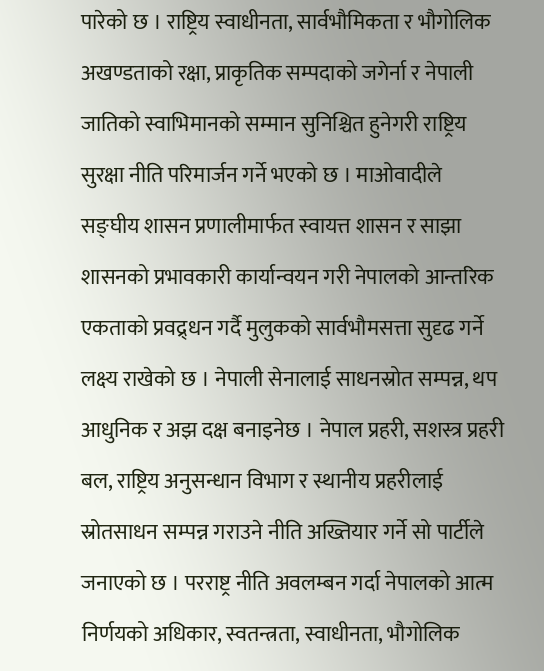पारेको छ । राष्ट्रिय स्वाधीनता, सार्वभौमिकता र भौगोलिक अखण्डताको रक्षा, प्राकृतिक सम्पदाको जगेर्ना र नेपाली जातिको स्वाभिमानको सम्मान सुनिश्चित हुनेगरी राष्ट्रिय सुरक्षा नीति परिमार्जन गर्ने भएको छ । माओवादीले सङ्घीय शासन प्रणालीमार्फत स्वायत्त शासन र साझा शासनको प्रभावकारी कार्यान्वयन गरी नेपालको आन्तरिक एकताको प्रवद्र्धन गर्दै मुलुकको सार्वभौमसत्ता सुदृढ गर्ने लक्ष्य राखेको छ । नेपाली सेनालाई साधनस्रोत सम्पन्न, थप आधुनिक र अझ दक्ष बनाइनेछ । नेपाल प्रहरी, सशस्त्र प्रहरी बल, राष्ट्रिय अनुसन्धान विभाग र स्थानीय प्रहरीलाई स्रोतसाधन सम्पन्न गराउने नीति अख्तियार गर्ने सो पार्टीले जनाएको छ । परराष्ट्र नीति अवलम्बन गर्दा नेपालको आत्म निर्णयको अधिकार, स्वतन्त्रता, स्वाधीनता, भौगोलिक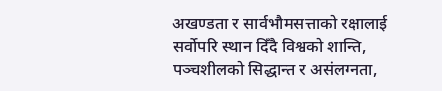अखण्डता र सार्वभौमसत्ताको रक्षालाई सर्वोपरि स्थान दिँदै विश्वको शान्ति, पञ्चशीलको सिद्धान्त र असंलग्नता,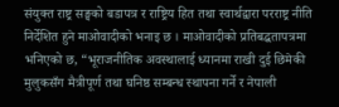संयुक्त राष्ट्र सङ्घको बडापत्र र राष्ट्रिय हित तथा स्वार्थद्वारा परराष्ट्र नीति निर्देशित हुने माओवादीको भनाइ छ । माओवादीको प्रतिबद्धतापत्रमा भनिएको छ, “भूराजनीतिक अवस्थालाई ध्यानमा राखी दुई छिमेकी मुलुकसँग मैत्रीपूर्ण तथा घनिष्ठ सम्बन्ध स्थापना गर्ने र नेपाली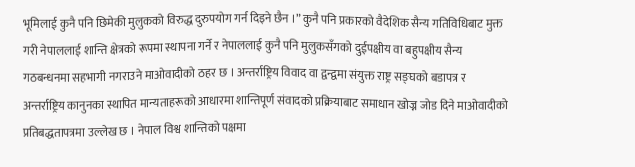भूमिलाई कुनै पनि छिमेकी मुलुकको विरुद्ध दुरुपयोग गर्न दिइने छैन ।” कुनै पनि प्रकारको वैदेशिक सैन्य गतिविधिबाट मुक्त गरी नेपाललाई शान्ति क्षेत्रको रूपमा स्थापना गर्ने र नेपाललाई कुनै पनि मुलुकसँगको दुईपक्षीय वा बहुपक्षीय सैन्य गठबन्धनमा सहभागी नगराउने माओवादीको ठहर छ । अन्तर्राष्ट्रिय विवाद वा द्वन्द्वमा संयुक्त राष्ट्र सङ्घको बडापत्र र अन्तर्राष्ट्रिय कानुनका स्थापित मान्यताहरूको आधारमा शान्तिपूर्ण संवादको प्रक्रियाबाट समाधान खोज्न जोड दिने माओवादीको प्रतिबद्धतापत्रमा उल्लेख छ । नेपाल विश्व शान्तिको पक्षमा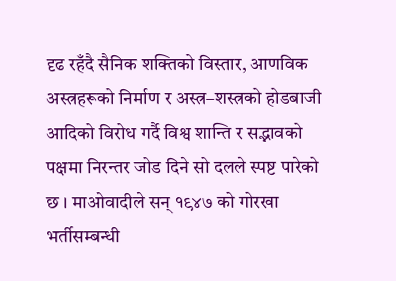दृढ रहँदै सैनिक शक्तिको विस्तार, आणविक अस्त्रहरूको निर्माण र अस्त्र–शस्त्रको होडबाजी आदिको विरोध गर्दै विश्व शान्ति र सद्भावको पक्षमा निरन्तर जोड दिने सो दलले स्पष्ट पारेको छ । माओवादीले सन् १९४७ को गोरखा भर्तीसम्बन्धी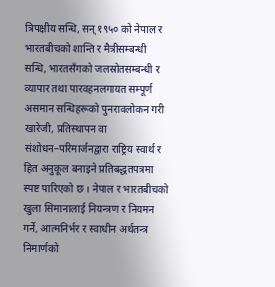त्रिपक्षीय सन्धि, सन् १९५० को नेपाल र भारतबीचको शान्ति र मैत्रीसम्बन्धी सन्धि, भारतसँगको जलस्रोतसम्बन्धी र व्यापार तथा पारवहनलगायत सम्पूर्ण असमान सन्धिहरूको पुनरावलोकन गरी खारेजी, प्रतिस्थापन वा संशोधन–परिमार्जनद्वारा राष्ट्रिय स्वार्थ र हित अनुकूल बनाइने प्रतिबद्धतपत्रमा स्पष्ट पारिएको छ । नेपाल र भारतबीचको खुला सिमानालाई नियन्त्रण र नियमन गर्ने, आत्मनिर्भर र स्वाधीन अर्थतन्त्र निमार्णको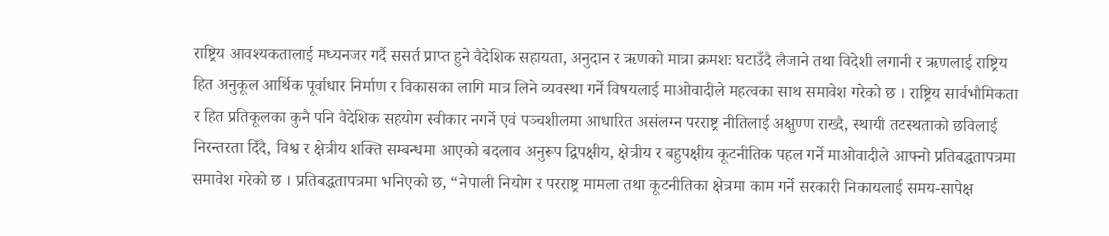राष्ट्रिय आवश्यकतालाई मध्यनजर गर्दै ससर्त प्राप्त हुने वैदेशिक सहायता, अनुदान र ऋणको मात्रा क्रमशः घटाउँदै लैजाने तथा विदेशी लगानी र ऋणलाई राष्ट्रिय हित अनुकूल आर्थिक पूर्वाधार निर्माण र विकासका लागि मात्र लिने व्यवस्था गर्ने विषयलाई माओवादीले महत्वका साथ समावेश गरेको छ । राष्ट्रिय सार्वभौमिकता र हित प्रतिकूलका कुनै पनि वैदेशिक सहयोग स्वीकार नगर्ने एवं पञ्चशीलमा आधारित असंलग्न परराष्ट्र नीतिलाई अक्षुण्ण राख्दै, स्थायी तटस्थताको छविलाई निरन्तरता दिँदै, विश्व र क्षेत्रीय शक्ति सम्बन्धमा आएको बदलाव अनुरूप द्विपक्षीय, क्षेत्रीय र बहुपक्षीय कूटनीतिक पहल गर्ने माओवादीले आफ्नो प्रतिबद्धतापत्रमा समावेश गरेको छ । प्रतिबद्धतापत्रमा भनिएको छ, “नेपाली नियोग र परराष्ट्र मामला तथा कूटनीतिका क्षेत्रमा काम गर्ने सरकारी निकायलाई समय-सापेक्ष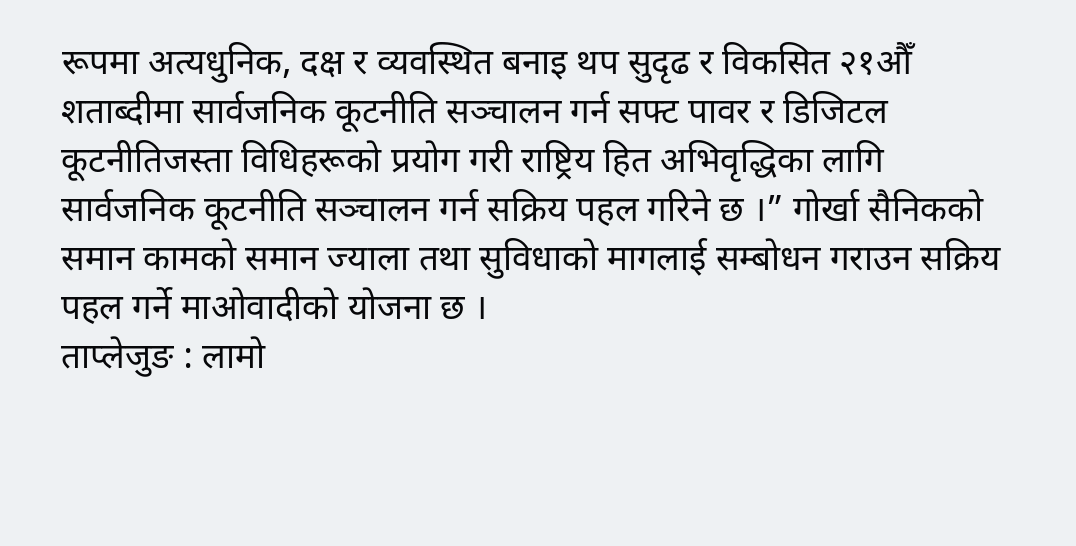रूपमा अत्यधुनिक, दक्ष र व्यवस्थित बनाइ थप सुदृढ र विकसित २१औँ शताब्दीमा सार्वजनिक कूटनीति सञ्चालन गर्न सफ्ट पावर र डिजिटल कूटनीतिजस्ता विधिहरूको प्रयोग गरी राष्ट्रिय हित अभिवृद्धिका लागि सार्वजनिक कूटनीति सञ्चालन गर्न सक्रिय पहल गरिने छ ।” गोर्खा सैनिकको समान कामको समान ज्याला तथा सुविधाको मागलाई सम्बोधन गराउन सक्रिय पहल गर्ने माओवादीको योजना छ ।
ताप्लेजुङ : लामो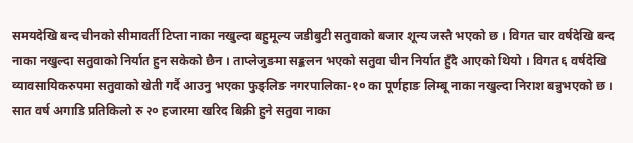समयदेखि बन्द चीनको सीमावर्ती टिप्ता नाका नखुल्दा बहुमूल्य जडीबुटी सतुवाको बजार शून्य जस्तै भएको छ । विगत चार वर्षदेखि बन्द नाका नखुल्दा सतुवाको निर्यात हुन सकेको छैन । ताप्लेजुङमा सङ्कलन भएको सतुवा चीन निर्यात हुँदै आएको थियो । विगत ६ वर्षदेखि व्यावसायिकरुपमा सतुवाको खेती गर्दै आउनु भएका फुङ्लिङ नगरपालिका-१० का पूर्णहाङ लिम्बू नाका नखुल्दा निराश बन्नुभएको छ । सात वर्ष अगाडि प्रतिकिलो रु २० हजारमा खरिद बिक्री हुने सतुवा नाका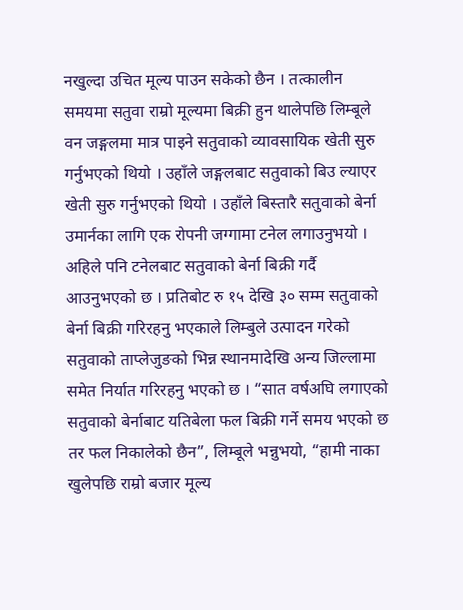नखुल्दा उचित मूल्य पाउन सकेको छैन । तत्कालीन समयमा सतुवा राम्रो मूल्यमा बिक्री हुन थालेपछि लिम्बूले वन जङ्गलमा मात्र पाइने सतुवाको व्यावसायिक खेती सुरु गर्नुभएको थियो । उहाँले जङ्गलबाट सतुवाको बिउ ल्याएर खेती सुरु गर्नुभएको थियो । उहाँले बिस्तारै सतुवाको बेर्ना उमार्नका लागि एक रोपनी जग्गामा टनेल लगाउनुभयो । अहिले पनि टनेलबाट सतुवाको बेर्ना बिक्री गर्दै आउनुभएको छ । प्रतिबोट रु १५ देखि ३० सम्म सतुवाको बेर्ना बिक्री गरिरहनु भएकाले लिम्बुले उत्पादन गरेको सतुवाको ताप्लेजुङको भिन्न स्थानमादेखि अन्य जिल्लामा समेत निर्यात गरिरहनु भएको छ । “सात वर्षअघि लगाएको सतुवाको बेर्नाबाट यतिबेला फल बिक्री गर्ने समय भएको छ तर फल निकालेको छैन”, लिम्बूले भन्नुभयो, “हामी नाका खुलेपछि राम्रो बजार मूल्य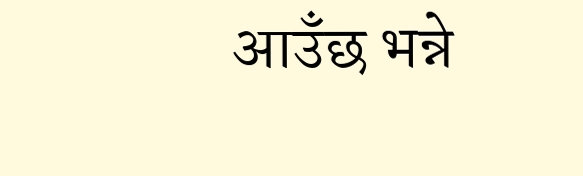आउँछ भन्ने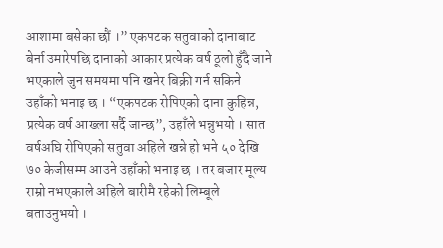आशामा बसेका छौं ।” एकपटक सतुवाको दानाबाट बेर्ना उमारेपछि दानाको आकार प्रत्येक वर्ष ठूलो हुँदै जाने भएकाले जुन समयमा पनि खनेर बिक्री गर्न सकिने उहाँको भनाइ छ । “एकपटक रोपिएको दाना कुहिन्न, प्रत्येक वर्ष आख्ला सर्दै जान्छ”, उहाँले भन्नुभयो । सात वर्षअघि रोपिएको सतुवा अहिले खन्ने हो भने ५० देखि ७० केजीसम्म आउने उहाँको भनाइ छ । तर बजार मूल्य राम्रो नभएकाले अहिले बारीमै रहेको लिम्बूले बताउनुभयो ।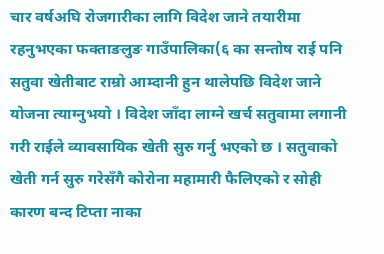चार वर्षअघि रोजगारीका लागि विदेश जाने तयारीमा रहनुभएका फक्ताङलुङ गाउँपालिका(६ का सन्तोष राई पनि सतुवा खेतीबाट राम्रो आम्दानी हुन थालेपछि विदेश जाने योजना त्याग्नुभयो । विदेश जाँदा लाग्ने खर्च सतुवामा लगानी गरी राईले व्यावसायिक खेती सुरु गर्नु भएको छ । सतुवाको खेती गर्न सुरु गरेसँगै कोरोना महामारी फैलिएको र सोही कारण बन्द टिप्ता नाका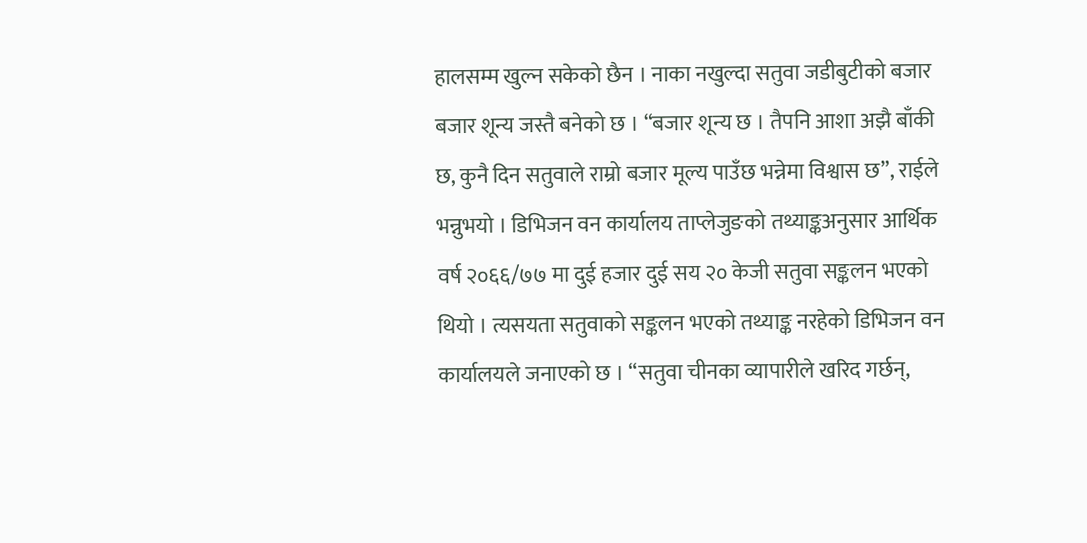हालसम्म खुल्न सकेको छैन । नाका नखुल्दा सतुवा जडीबुटीको बजार बजार शून्य जस्तै बनेको छ । “बजार शून्य छ । तैपनि आशा अझै बाँकी छ, कुनै दिन सतुवाले राम्रो बजार मूल्य पाउँछ भन्नेमा विश्वास छ”, राईले भन्नुभयो । डिभिजन वन कार्यालय ताप्लेजुङको तथ्याङ्कअनुसार आर्थिक वर्ष २०६६/७७ मा दुई हजार दुई सय २० केजी सतुवा सङ्कलन भएको थियो । त्यसयता सतुवाको सङ्कलन भएको तथ्याङ्क नरहेको डिभिजन वन कार्यालयले जनाएको छ । “सतुवा चीनका व्यापारीले खरिद गर्छन्,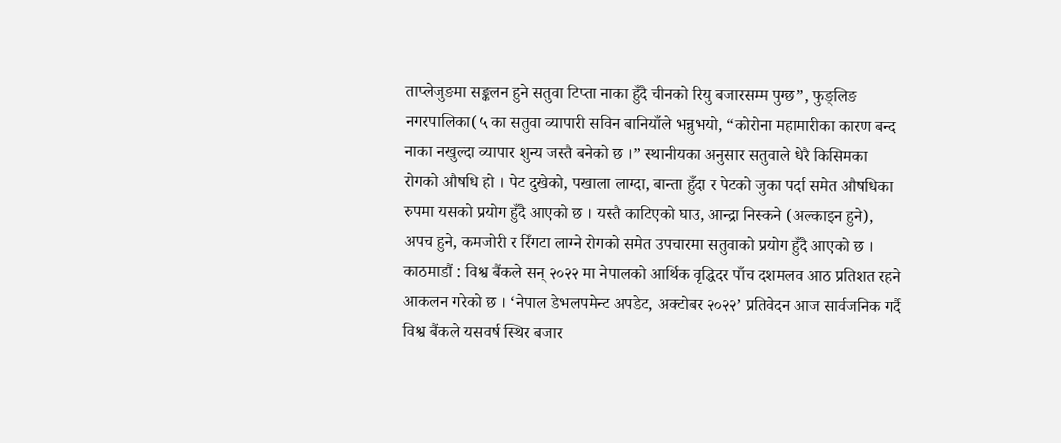ताप्लेजुङमा सङ्कलन हुने सतुवा टिप्ता नाका हुँदै चीनको रियु बजारसम्म पुग्छ”, फुङ्लिङ नगरपालिका(५ का सतुवा व्यापारी सविन बानियाँले भन्नुभयो, “कोरोना महामारीका कारण बन्द नाका नखुल्दा व्यापार शुन्य जस्तै बनेको छ ।” स्थानीयका अनुसार सतुवाले धेरै किसिमका रोगको औषधि हो । पेट दुखेको, पखाला लाग्दा, बान्ता हुँदा र पेटको जुका पर्दा समेत औषधिका रुपमा यसको प्रयोग हुँदै आएको छ । यस्तै काटिएको घाउ, आन्द्रा निस्कने (अल्काइन हुने), अपच हुने, कमजोरी र रिँगटा लाग्ने रोगको समेत उपचारमा सतुवाको प्रयोग हुँदै आएको छ ।
काठमाडौं : विश्व बैंकले सन् २०२२ मा नेपालको आर्थिक वृद्धिदर पाँच दशमलव आठ प्रतिशत रहने आकलन गरेको छ । ‘नेपाल डेभलपमेन्ट अपडेट, अक्टोबर २०२२’ प्रतिवेदन आज सार्वजनिक गर्दै विश्व बैंकले यसवर्ष स्थिर बजार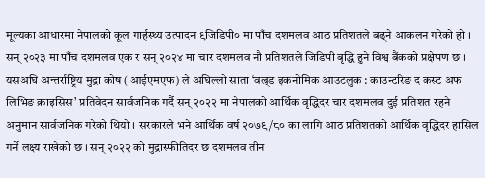मूल्यका आधारमा नेपालको कूल गार्हस्थ्य उत्पादन ९जिडिपी० मा पाँच दशमलव आठ प्रतिशतले बढ्ने आकलन गरेको हो । सन् २०२३ मा पाँच दशमलव एक र सन् २०२४ मा चार दशमलव नौ प्रतिशतले जिडिपी बृद्धि हुने विश्व बैंकको प्रक्षेपण छ । यसअघि अन्तर्राष्ट्रिय मुद्रा कोष (आईएमएफ) ले अघिल्लो साता ‘वल्र्ड इकनोमिक आउटलुक : काउन्टरिङ द कस्ट अफ लिभिङ क्राइसिस’ प्रतिवेदन सार्वजनिक गर्दै सन् २०२२ मा नेपालको आर्थिक वृद्धिदर चार दशमलव दुई प्रतिशत रहने अनुमान सार्वजनिक गरेको थियो । सरकारले भने आर्थिक वर्ष २०७९/८० का लागि आठ प्रतिशतको आर्थिक वृद्धिदर हासिल गर्ने लक्ष्य राखेको छ । सन् २०२२ को मुद्रास्फीतिदर छ दशमलव तीन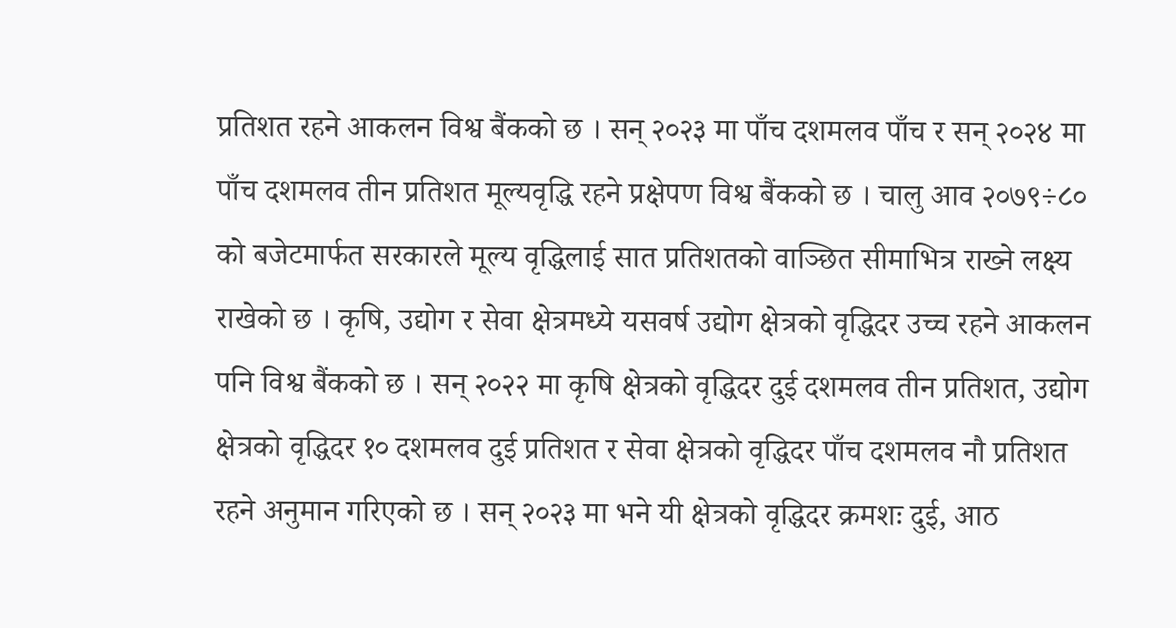प्रतिशत रहने आकलन विश्व बैंकको छ । सन् २०२३ मा पाँच दशमलव पाँच र सन् २०२४ मा पाँच दशमलव तीन प्रतिशत मूल्यवृद्धि रहने प्रक्षेपण विश्व बैंकको छ । चालु आव २०७९÷८० को बजेटमार्फत सरकारले मूल्य वृद्धिलाई सात प्रतिशतको वाञ्छित सीमाभित्र राख्ने लक्ष्य राखेको छ । कृषि, उद्योग र सेवा क्षेत्रमध्ये यसवर्ष उद्योग क्षेत्रको वृद्धिदर उच्च रहने आकलन पनि विश्व बैंकको छ । सन् २०२२ मा कृषि क्षेत्रको वृद्धिदर दुई दशमलव तीन प्रतिशत, उद्योग क्षेत्रको वृद्धिदर १० दशमलव दुई प्रतिशत र सेवा क्षेत्रको वृद्धिदर पाँच दशमलव नौ प्रतिशत रहने अनुमान गरिएको छ । सन् २०२३ मा भने यी क्षेत्रको वृद्धिदर क्रमशः दुई, आठ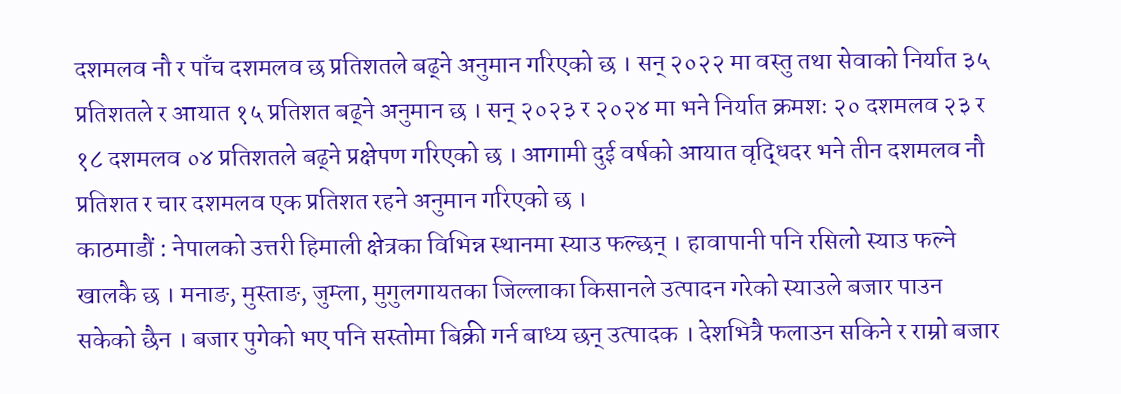दशमलव नौ र पाँच दशमलव छ प्रतिशतले बढ्ने अनुमान गरिएको छ । सन् २०२२ मा वस्तु तथा सेवाको निर्यात ३५ प्रतिशतले र आयात १५ प्रतिशत बढ्ने अनुमान छ । सन् २०२३ र २०२४ मा भने निर्यात क्रमशः २० दशमलव २३ र १८ दशमलव ०४ प्रतिशतले बढ्ने प्रक्षेपण गरिएको छ । आगामी दुई वर्षको आयात वृद्धिदर भने तीन दशमलव नौ प्रतिशत र चार दशमलव एक प्रतिशत रहने अनुमान गरिएको छ ।
काठमाडौं : नेपालको उत्तरी हिमाली क्षेत्रका विभिन्न स्थानमा स्याउ फल्छन् । हावापानी पनि रसिलो स्याउ फल्ने खालकै छ । मनाङ, मुस्ताङ, जुम्ला, मुगुलगायतका जिल्लाका किसानले उत्पादन गरेको स्याउले बजार पाउन सकेको छैन । बजार पुगेको भए पनि सस्तोमा बिक्री गर्न बाध्य छन् उत्पादक । देशभित्रै फलाउन सकिने र राम्रो बजार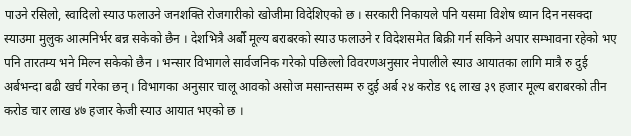पाउने रसिलो, स्वादिलो स्याउ फलाउने जनशक्ति रोजगारीको खोजीमा विदेशिएको छ । सरकारी निकायले पनि यसमा विशेष ध्यान दिन नसक्दा स्याउमा मुलुक आत्मनिर्भर बन्न सकेको छैन । देशभित्रै अर्बौं मूल्य बराबरको स्याउ फलाउने र विदेशसमेत बिक्री गर्न सकिने अपार सम्भावना रहेको भए पनि तारतम्य भने मिल्न सकेको छैन । भन्सार विभागले सार्वजनिक गरेको पछिल्लो विवरणअनुसार नेपालीले स्याउ आयातका लागि मात्रै रु दुई अर्बभन्दा बढी खर्च गरेका छन् । विभागका अनुसार चालू आवको असोज मसान्तसम्म रु दुई अर्ब २४ करोड ९६ लाख ३९ हजार मूल्य बराबरको तीन करोड चार लाख ४७ हजार केजी स्याउ आयात भएको छ ।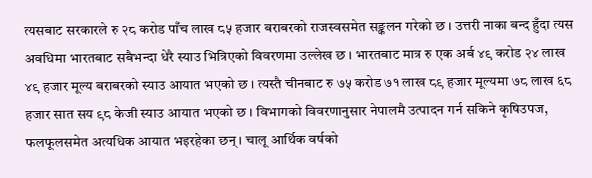त्यसबाट सरकारले रु २८ करोड पाँच लाख ८५ हजार बराबरको राजस्वसमेत सङ्कलन गरेको छ । उत्तरी नाका बन्द हुँदा त्यस अवधिमा भारतबाट सबैभन्दा धेरै स्याउ भित्रिएको विवरणमा उल्लेख छ । भारतबाट मात्र रु एक अर्ब ४९ करोड २४ लाख ४९ हजार मूल्य बराबरको स्याउ आयात भएको छ । त्यस्तै चीनबाट रु ७५ करोड ७१ लाख ८९ हजार मूल्यमा ७८ लाख ६८ हजार सात सय ९८ केजी स्याउ आयात भएको छ । विभागको विवरणानुसार नेपालमै उत्पादन गर्न सकिने कृषिउपज, फलफूलसमेत अत्यधिक आयात भइरहेका छन् । चालू आर्थिक वर्षको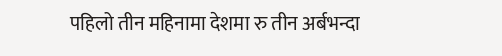पहिलो तीन महिनामा देशमा रु तीन अर्बभन्दा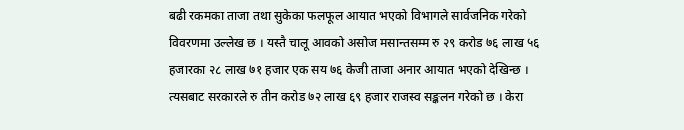बढी रकमका ताजा तथा सुकेका फलफूल आयात भएको विभागले सार्वजनिक गरेको विवरणमा उल्लेख छ । यस्तै चालू आवको असोज मसान्तसम्म रु २९ करोड ७६ लाख ५६ हजारका २८ लाख ७१ हजार एक सय ७६ केजी ताजा अनार आयात भएको देखिन्छ । त्यसबाट सरकारले रु तीन करोड ७२ लाख ६९ हजार राजस्व सङ्कलन गरेको छ । केरा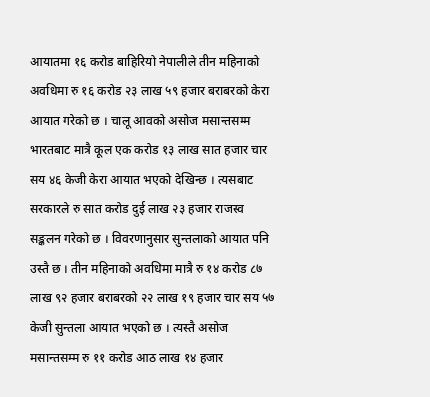आयातमा १६ करोड बाहिरियो नेपालीले तीन महिनाको अवधिमा रु १६ करोड २३ लाख ५९ हजार बराबरको केरा आयात गरेको छ । चालू आवको असोज मसान्तसम्म भारतबाट मात्रै कूल एक करोड १३ लाख सात हजार चार सय ४६ केजी केरा आयात भएको देखिन्छ । त्यसबाट सरकारले रु सात करोड दुई लाख २३ हजार राजस्व सङ्कलन गरेको छ । विवरणानुसार सुन्तलाको आयात पनि उस्तै छ । तीन महिनाको अवधिमा मात्रै रु १४ करोड ८७ लाख ९२ हजार बराबरको २२ लाख १९ हजार चार सय ५७ केजी सुन्तला आयात भएको छ । त्यस्तै असोज मसान्तसम्म रु ११ करोड आठ लाख १४ हजार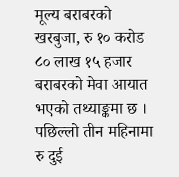मूल्य बराबरको खरबुजा, रु १० करोड ८० लाख १५ हजार बराबरको मेवा आयात भएको तथ्याङ्कमा छ । पछिल्लो तीन महिनामा रु दुई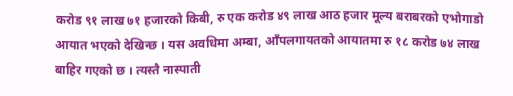करोड ९१ लाख ७१ हजारको किबी, रु एक करोड ४९ लाख आठ हजार मूल्य बराबरको एभोगाडो आयात भएको देखिन्छ । यस अवधिमा अम्बा, आँपलगायतको आयातमा रु १८ करोड ७४ लाख बाहिर गएको छ । त्यस्तै नास्पाती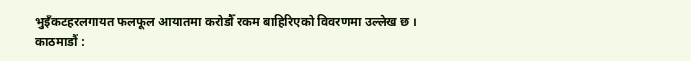भुइँकटहरलगायत फलफूल आयातमा करोडौँ रकम बाहिरिएको विवरणमा उल्लेख छ ।
काठमाडौं :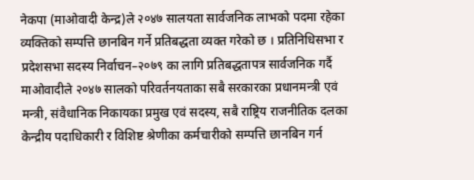नेकपा (माओवादी केन्द्र)ले २०४७ सालयता सार्वजनिक लाभको पदमा रहेका व्यक्तिको सम्पत्ति छानबिन गर्ने प्रतिबद्धता व्यक्त गरेको छ । प्रतिनिधिसभा र प्रदेशसभा सदस्य निर्वाचन–२०७९ का लागि प्रतिबद्धतापत्र सार्वजनिक गर्दै माओवादीले २०४७ सालको परिवर्तनयताका सबै सरकारका प्रधानमन्त्री एवं मन्त्री, संवैधानिक निकायका प्रमुख एवं सदस्य, सबै राष्ट्रिय राजनीतिक दलका केन्द्रीय पदाधिकारी र विशिष्ट श्रेणीका कर्मचारीको सम्पत्ति छानबिन गर्न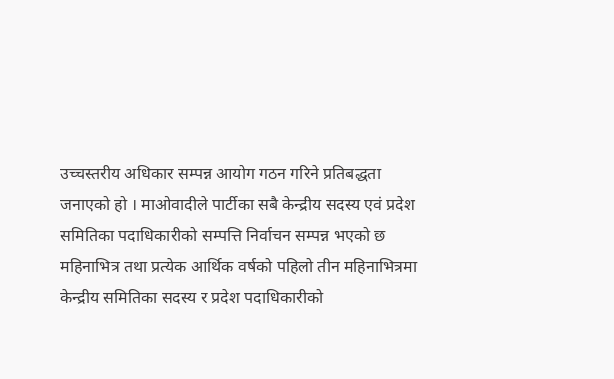उच्चस्तरीय अधिकार सम्पन्न आयोग गठन गरिने प्रतिबद्धता जनाएको हो । माओवादीले पार्टीका सबै केन्द्रीय सदस्य एवं प्रदेश समितिका पदाधिकारीको सम्पत्ति निर्वाचन सम्पन्न भएको छ महिनाभित्र तथा प्रत्येक आर्थिक वर्षको पहिलो तीन महिनाभित्रमा केन्द्रीय समितिका सदस्य र प्रदेश पदाधिकारीको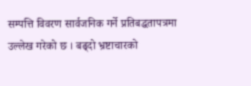सम्पत्ति विवरण सार्वजनिक गर्ने प्रतिबद्धतापत्रमा उल्लेख गरेको छ । बढ्दो भ्रष्टाचारको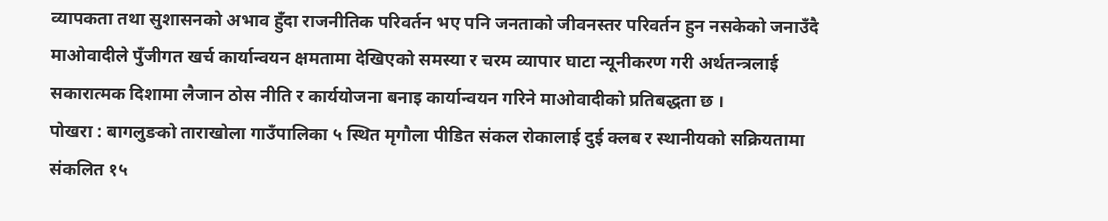व्यापकता तथा सुशासनको अभाव हुँदा राजनीतिक परिवर्तन भए पनि जनताको जीवनस्तर परिवर्तन हुन नसकेको जनाउँदै माओवादीले पुँजीगत खर्च कार्यान्वयन क्षमतामा देखिएको समस्या र चरम व्यापार घाटा न्यूनीकरण गरी अर्थतन्त्रलाई सकारात्मक दिशामा लैजान ठोस नीति र कार्ययोजना बनाइ कार्यान्वयन गरिने माओवादीको प्रतिबद्धता छ ।
पोखरा : बागलुङको ताराखोला गाउँपालिका ५ स्थित मृगौला पीडित संकल रोकालाई दुई क्लब र स्थानीयको सक्रियतामा संकलित १५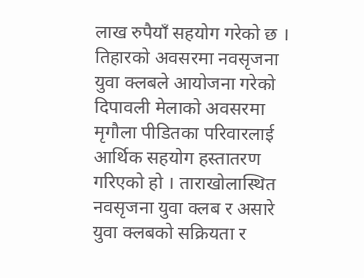लाख रुपैयाँ सहयोग गरेको छ । तिहारको अवसरमा नवसृजना युवा क्लबले आयोजना गरेको दिपावली मेलाको अवसरमा मृगौला पीडितका परिवारलाई आर्थिक सहयोग हस्तातरण गरिएको हो । ताराखोलास्थित नवसृजना युवा क्लब र असारे युवा क्लबको सक्रियता र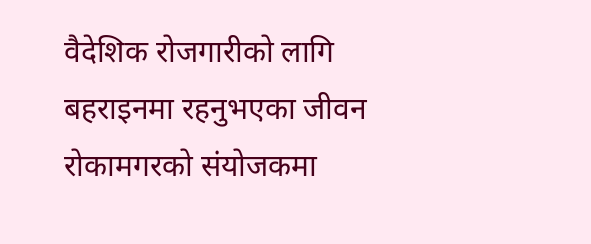वैदेशिक रोजगारीको लागि बहराइनमा रहनुभएका जीवन रोकामगरको संयोजकमा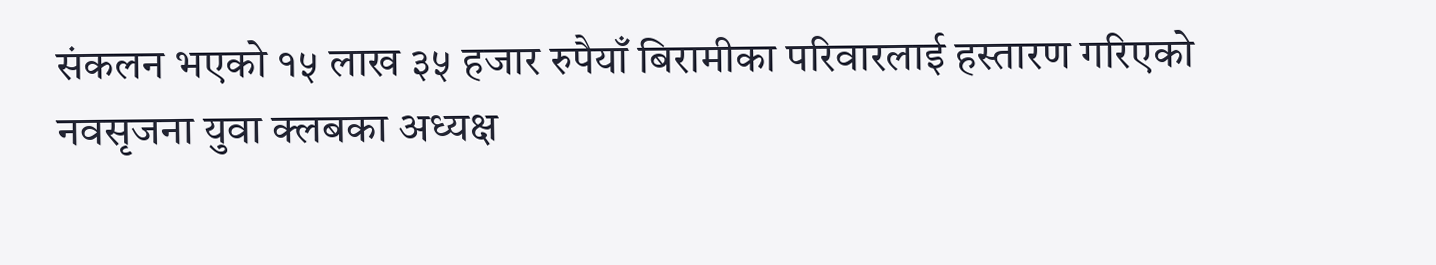संकलन भएको १५ लाख ३५ हजार रुपैयाँ बिरामीका परिवारलाई हस्तारण गरिएको नवसृजना युवा क्लबका अध्यक्ष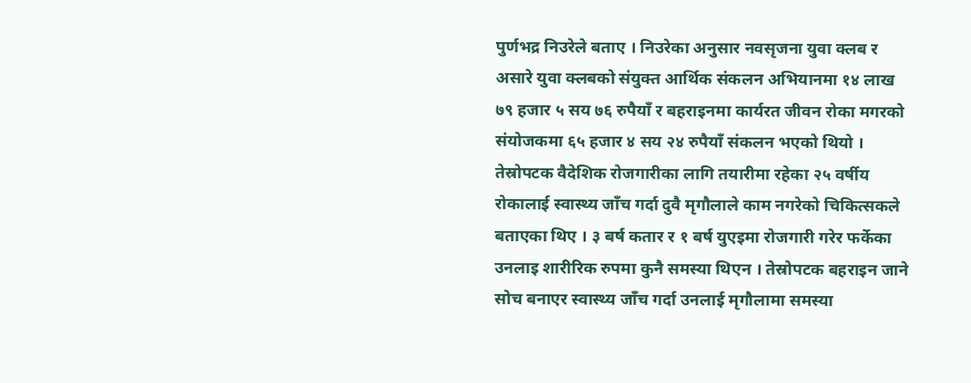पुर्णभद्र निउरेले बताए । निउरेका अनुसार नवसृजना युवा क्लब र असारे युवा क्लबको संयुक्त आर्थिक संकलन अभियानमा १४ लाख ७९ हजार ५ सय ७६ रुपैयाँ र बहराइनमा कार्यरत जीवन रोका मगरको संयोजकमा ६५ हजार ४ सय २४ रुपैयाँ संकलन भएको थियो । तेस्रोपटक वैदेशिक रोजगारीका लागि तयारीमा रहेका २५ वर्षीय रोकालाई स्वास्थ्य जाँच गर्दा दुवै मृगौलाले काम नगरेको चिकित्सकले बताएका थिए । ३ बर्ष कतार र १ बर्ष युएइमा रोजगारी गरेर फर्केका उनलाइ शारीरिक रुपमा कुनै समस्या थिएन । तेस्रोपटक बहराइन जाने सोच बनाएर स्वास्थ्य जाँच गर्दा उनलाई मृगौलामा समस्या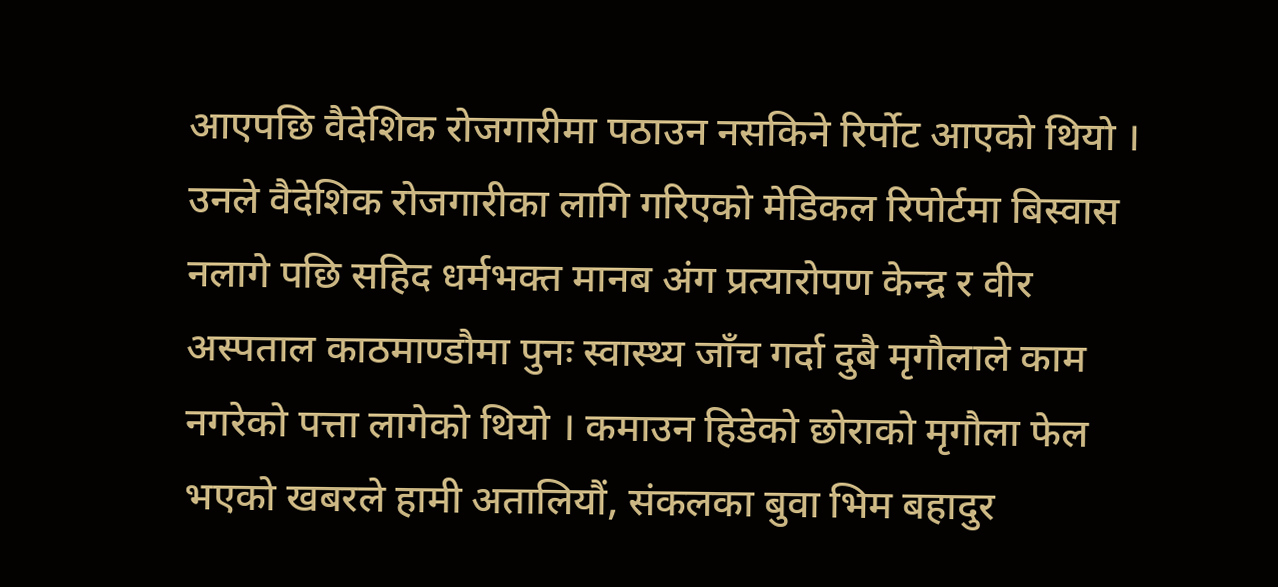आएपछि वैदेशिक रोजगारीमा पठाउन नसकिने रिर्पोट आएको थियो । उनले वैदेशिक रोजगारीका लागि गरिएको मेडिकल रिपोर्टमा बिस्वास नलागे पछि सहिद धर्मभक्त मानब अंग प्रत्यारोपण केन्द्र र वीर अस्पताल काठमाण्डौमा पुनः स्वास्थ्य जाँच गर्दा दुबै मृगौलाले काम नगरेको पत्ता लागेको थियो । कमाउन हिडेको छोराको मृगौला फेल भएको खबरले हामी अतालियौं, संकलका बुवा भिम बहादुर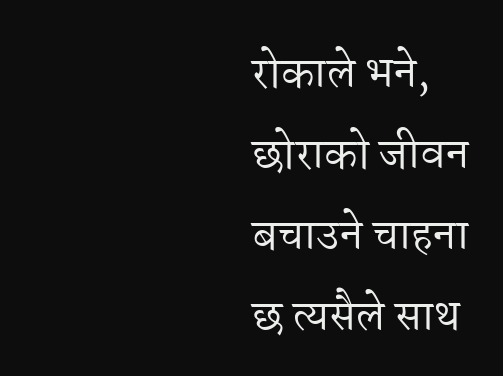रोकाले भने, छोराको जीवन बचाउने चाहना छ त्यसैले साथ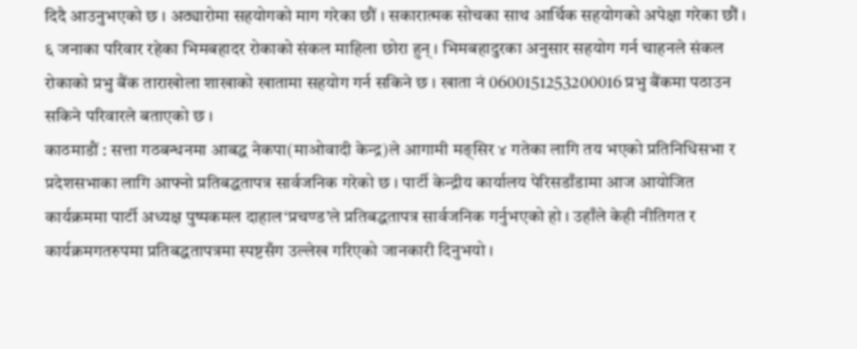दिदै आउनुभएको छ । अठ्यारोमा सहयोगको माग गरेका छौं । सकारात्मक सोचका साथ आर्थिक सहयोगको अपेक्षा गरेका छौं । ६ जनाका परिवार रहेका भिमबहादर रोकाको संकल माहिला छोरा हुन् । भिमबहादुरका अनुसार सहयोग गर्न चाहनले संकल रोकाको प्रभु बैंक ताराखोला शाखाको खातामा सहयोग गर्न सकिने छ । खाता नं 0600151253200016 प्रभु बैंकमा पठाउन सकिने परिवारले बताएको छ ।
काठमाडौं : सत्ता गठबन्धनमा आबद्ध नेकपा(माओवादी केन्द्र)ले आगामी मङ्सिर ४ गतेका लागि तय भएको प्रतिनिधिसभा र प्रदेशसभाका लागि आफ्नो प्रतिबद्धतापत्र सार्वजनिक गरेको छ । पार्टी केन्द्रीय कार्यालय पेरिसडाँडामा आज आयोजित कार्यक्रममा पार्टी अध्यक्ष पुष्पकमल दाहाल‘प्रचण्ड’ले प्रतिबद्धतापत्र सार्वजनिक गर्नुभएको हो । उहाँले केही नीतिगत र कार्यक्रमगतरुपमा प्रतिबद्धतापत्रमा स्पष्टसँग उल्लेख गरिएको जानकारी दिनुभयो ।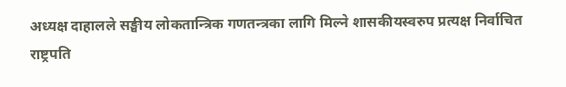अध्यक्ष दाहालले सङ्घीय लोकतान्त्रिक गणतन्त्रका लागि मिल्ने शासकीयस्वरुप प्रत्यक्ष निर्वाचित राष्ट्रपति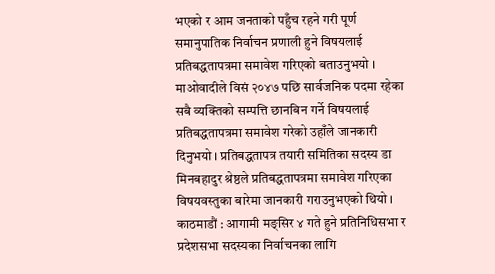भएको र आम जनताको पहुँच रहने गरी पूर्ण समानुपातिक निर्वाचन प्रणाली हुने विषयलाई प्रतिबद्धतापत्रमा समावेश गरिएको बताउनुभयो । माओवादीले विसं २०४७ पछि सार्वजनिक पदमा रहेका सबै व्यक्तिको सम्पत्ति छानबिन गर्ने विषयलाई प्रतिबद्धतापत्रमा समावेश गरेको उहाँले जानकारी दिनुभयो । प्रतिबद्धतापत्र तयारी समितिका सदस्य डा मिनबहादुर श्रेष्ठले प्रतिबद्धतापत्रमा समावेश गरिएका विषयवस्तुका बारेमा जानकारी गराउनुभएको थियो ।
काठमाडौं : आगामी मङ्सिर ४ गते हुने प्रतिनिधिसभा र प्रदेशसभा सदस्यका निर्वाचनका लागि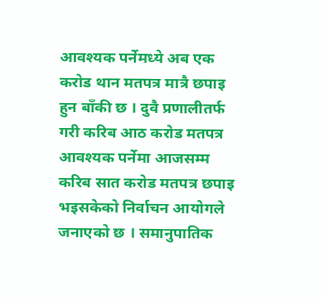आवश्यक पर्नेमध्ये अब एक करोड थान मतपत्र मात्रै छपाइ हुन बाँकी छ । दुवै प्रणालीतर्फ गरी करिब आठ करोड मतपत्र आवश्यक पर्नेमा आजसम्म करिब सात करोड मतपत्र छपाइ भइसकेको निर्वाचन आयोगले जनाएको छ । समानुपातिक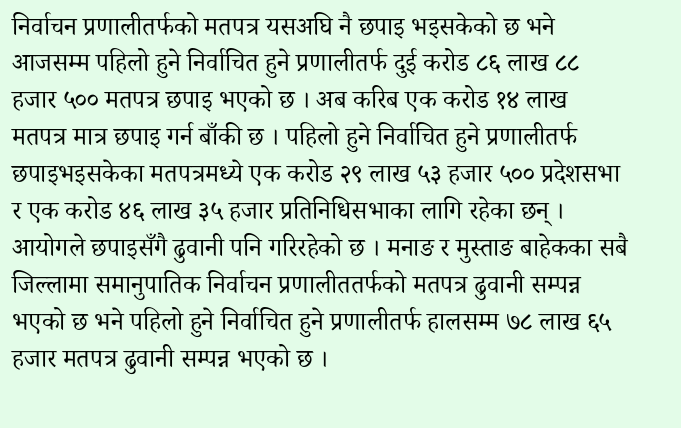निर्वाचन प्रणालीतर्फको मतपत्र यसअघि नै छपाइ भइसकेको छ भने आजसम्म पहिलो हुने निर्वाचित हुने प्रणालीतर्फ दुई करोड ८६ लाख ८८ हजार ५०० मतपत्र छपाइ भएको छ । अब करिब एक करोड १४ लाख मतपत्र मात्र छपाइ गर्न बाँकी छ । पहिलो हुने निर्वाचित हुने प्रणालीतर्फ छपाइभइसकेका मतपत्रमध्ये एक करोड २९ लाख ५३ हजार ५०० प्रदेशसभा र एक करोड ४६ लाख ३५ हजार प्रतिनिधिसभाका लागि रहेका छन् । आयोगले छपाइसँगै ढुवानी पनि गरिरहेको छ । मनाङ र मुस्ताङ बाहेकका सबै जिल्लामा समानुपातिक निर्वाचन प्रणालीततर्फको मतपत्र ढुवानी सम्पन्न भएको छ भने पहिलो हुने निर्वाचित हुने प्रणालीतर्फ हालसम्म ७८ लाख ६५ हजार मतपत्र ढुवानी सम्पन्न भएको छ ।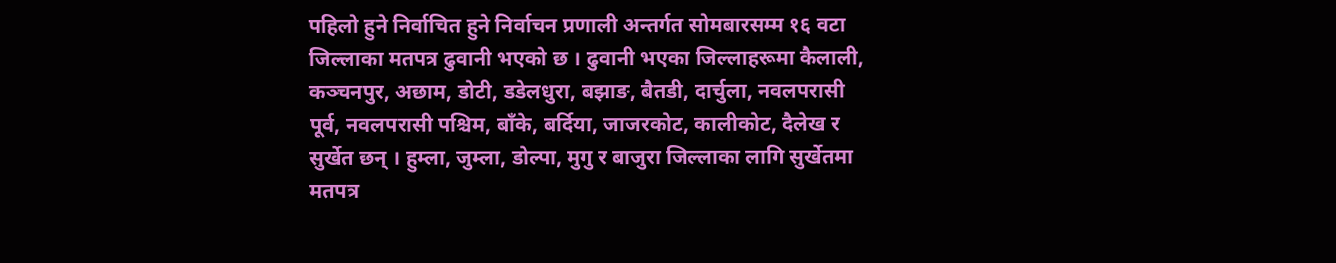पहिलो हुने निर्वाचित हुने निर्वाचन प्रणाली अन्तर्गत सोमबारसम्म १६ वटा जिल्लाका मतपत्र ढुवानी भएको छ । ढुवानी भएका जिल्लाहरूमा कैलाली, कञ्चनपुर, अछाम, डोटी, डडेलधुरा, बझाङ, बैतडी, दार्चुला, नवलपरासी पूर्व, नवलपरासी पश्चिम, बाँके, बर्दिया, जाजरकोट, कालीकोट, दैलेख र सुर्खेत छन् । हुम्ला, जुम्ला, डोल्पा, मुगु र बाजुरा जिल्लाका लागि सुर्खेतमा मतपत्र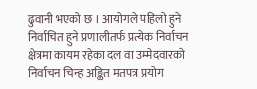ढुवानी भएको छ । आयोगले पहिलो हुने निर्वाचित हुने प्रणालीतर्फ प्रत्येक निर्वाचन क्षेत्रमा कायम रहेका दल वा उम्मेदवारको निर्वाचन चिन्ह अङ्कित मतपत्र प्रयोग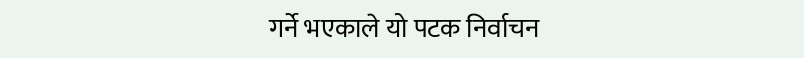गर्ने भएकाले यो पटक निर्वाचन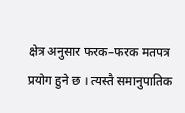क्षेत्र अनुसार फरक–फरक मतपत्र प्रयोग हुने छ । त्यस्तै समानुपातिक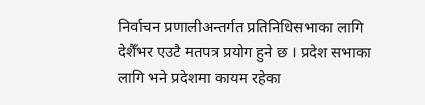निर्वाचन प्रणालीअन्तर्गत प्रतिनिधिसभाका लागि देशैँभर एउटै मतपत्र प्रयोग हुने छ । प्रदेश सभाका लागि भने प्रदेशमा कायम रहेका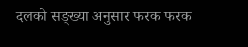दलको सङ्ख्या अनुसार फरक फरक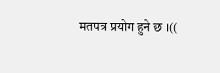मतपत्र प्रयोग हुने छ ।((